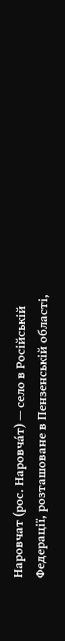Наровчат (рос. Наровча́т) — село в Російській Федерації, розташоване в Пензенській області,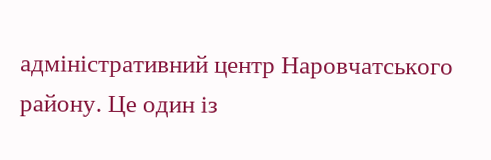адміністративний центр Наровчатського району. Це один із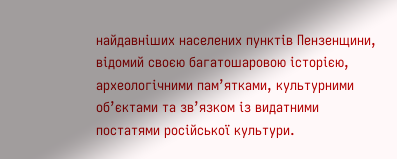найдавніших населених пунктів Пензенщини, відомий своєю багатошаровою історією, археологічними пам’ятками, культурними об’єктами та зв’язком із видатними постатями російської культури.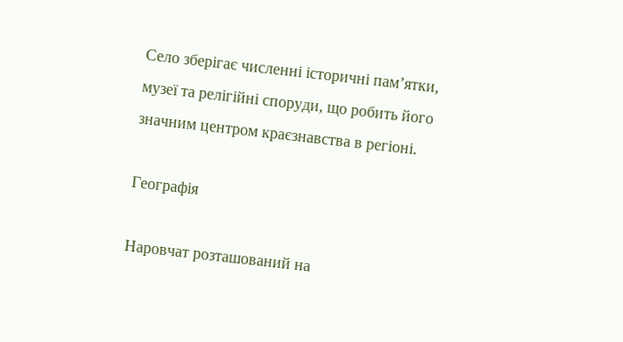Село зберігає численні історичні пам’ятки, музеї та релігійні споруди, що робить його значним центром краєзнавства в регіоні.

Географія

Наровчат розташований на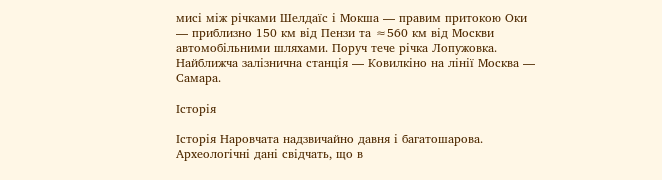мисі між річками Шелдаїс і Мокша — правим притокою Оки — приблизно 150 км від Пензи та ≈560 км від Москви автомобільними шляхами. Поруч тече річка Лопужовка. Найближча залізнична станція — Ковилкіно на лінії Москва — Самара.

Історія

Історія Наровчата надзвичайно давня і багатошарова. Археологічні дані свідчать, що в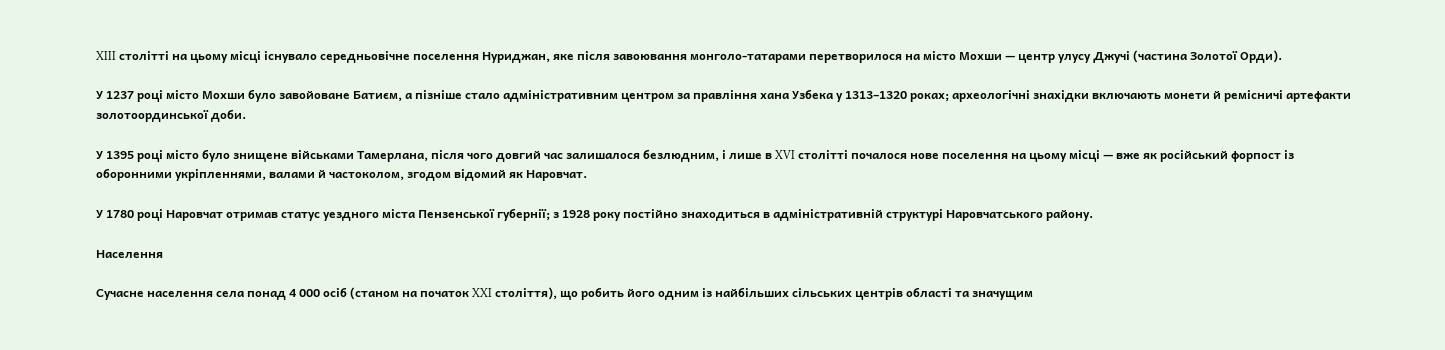XIII столітті на цьому місці існувало середньовічне поселення Нуриджан, яке після завоювання монголо-татарами перетворилося на місто Мохши — центр улусу Джучі (частина Золотої Орди).

У 1237 році місто Мохши було завойоване Батиєм, а пізніше стало адміністративним центром за правління хана Узбека у 1313–1320 роках; археологічні знахідки включають монети й ремісничі артефакти золотоординської доби.

У 1395 році місто було знищене військами Тамерлана, після чого довгий час залишалося безлюдним, і лише в XVI столітті почалося нове поселення на цьому місці — вже як російський форпост із оборонними укріпленнями, валами й частоколом, згодом відомий як Наровчат.

У 1780 році Наровчат отримав статус уездного міста Пензенської губернії; з 1928 року постійно знаходиться в адміністративній структурі Наровчатського району.

Населення

Сучасне населення села понад 4 000 осіб (станом на початок XXI століття), що робить його одним із найбільших сільських центрів області та значущим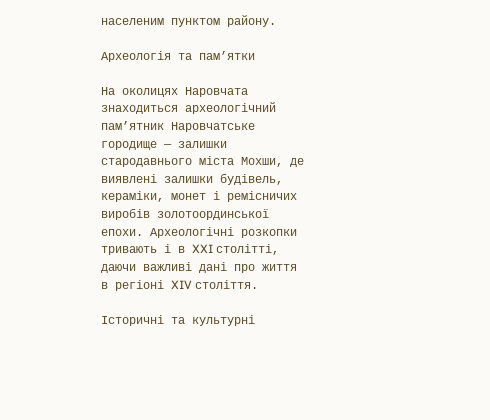населеним пунктом району.

Археологія та пам’ятки

На околицях Наровчата знаходиться археологічний пам’ятник Наровчатське городище — залишки стародавнього міста Мохши, де виявлені залишки будівель, кераміки, монет і ремісничих виробів золотоординської епохи. Археологічні розкопки тривають і в XXI столітті, даючи важливі дані про життя в регіоні XIV століття.

Історичні та культурні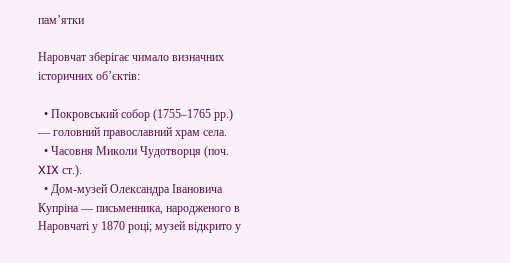пам’ятки

Наровчат зберігає чимало визначних історичних об’єктів:

  • Покровський собор (1755–1765 рр.) — головний православний храм села.
  • Часовня Миколи Чудотворця (поч. XIX ст.).
  • Дом-музей Олександра Івановича Купріна — письменника, народженого в Наровчаті у 1870 році; музей відкрито у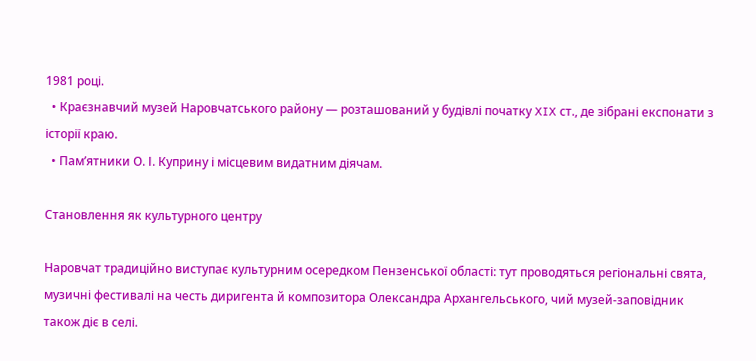1981 році.
  • Краєзнавчий музей Наровчатського району — розташований у будівлі початку XIX ст., де зібрані експонати з історії краю.
  • Пам’ятники О. І. Куприну і місцевим видатним діячам.

Становлення як культурного центру

Наровчат традиційно виступає культурним осередком Пензенської області: тут проводяться регіональні свята, музичні фестивалі на честь диригента й композитора Олександра Архангельського, чий музей-заповідник також діє в селі.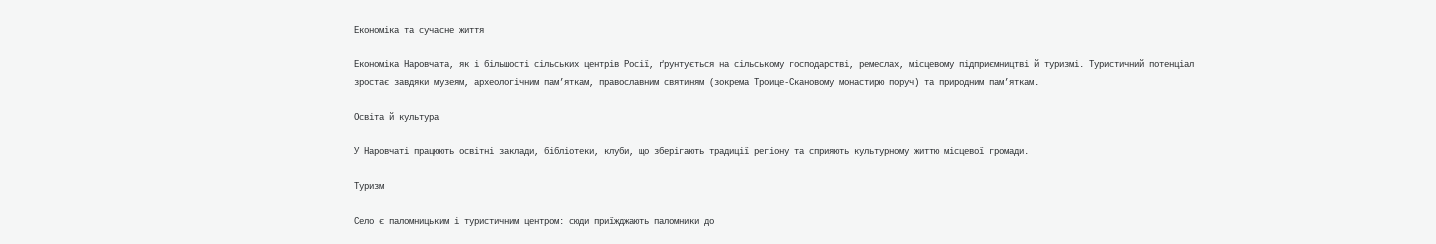Економіка та сучасне життя

Економіка Наровчата, як і більшості сільських центрів Росії, ґрунтується на сільському господарстві, ремеслах, місцевому підприємництві й туризмі. Туристичний потенціал зростає завдяки музеям, археологічним пам’яткам, православним святиням (зокрема Троице-Скановому монастирю поруч) та природним пам’яткам.

Освіта й культура

У Наровчаті працюють освітні заклади, бібліотеки, клуби, що зберігають традиції регіону та сприяють культурному життю місцевої громади.

Туризм

Село є паломницьким і туристичним центром: сюди приїжджають паломники до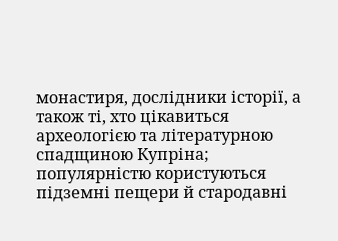монастиря, дослідники історії, а також ті, хто цікавиться археологією та літературною спадщиною Купріна; популярністю користуються підземні пещери й стародавні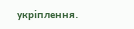укріплення.